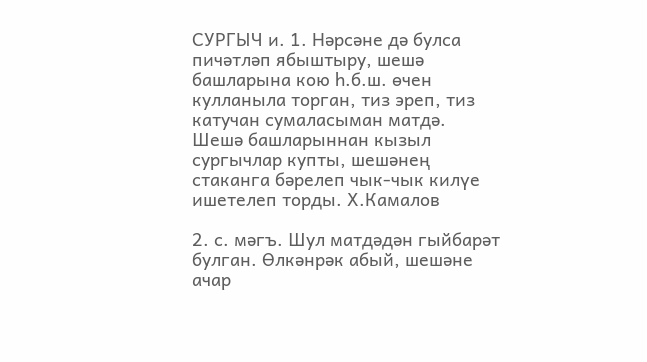СУРГЫЧ и. 1. Нәрсәне дә булса пичәтләп ябыштыру, шешә башларына кою һ.б.ш. өчен кулланыла торган, тиз эреп, тиз катучан сумаласыман матдә. Шешә башларыннан кызыл сургычлар купты, шешәнең стаканга бәрелеп чык-чык килүе ишетелеп торды. Х.Камалов

2. с. мәгъ. Шул матдәдән гыйбарәт булган. Өлкәнрәк абый, шешәне ачар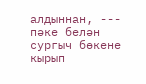алдыннан, --- пәке белән сургыч бөкене кырып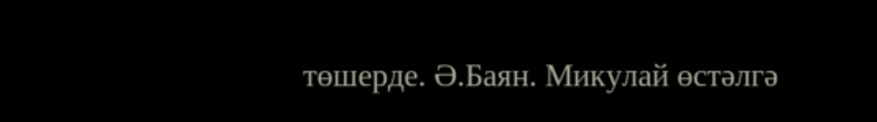төшерде. Ә.Баян. Микулай өстәлгә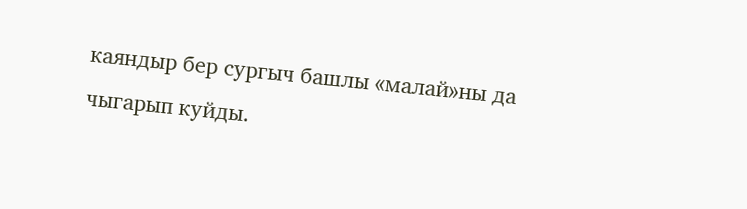каяндыр бер сургыч башлы «малай»ны да чыгарып куйды.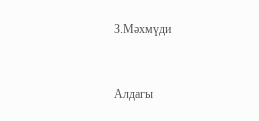З.Мәхмүди



Алдагы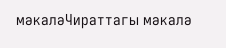мәкаләЧираттагы мәкалә